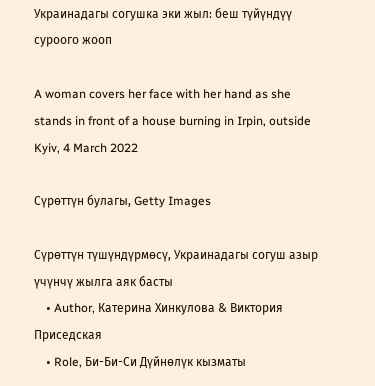Украинадагы согушка эки жыл: беш түйүндүү суроого жооп

A woman covers her face with her hand as she stands in front of a house burning in Irpin, outside Kyiv, 4 March 2022

Сүрөттүн булагы, Getty Images

Сүрөттүн түшүндүрмөсү, Украинадагы согуш азыр үчүнчү жылга аяк басты
    • Author, Катерина Хинкулова & Виктория Приседская
    • Role, Би-Би-Си Дүйнөлүк кызматы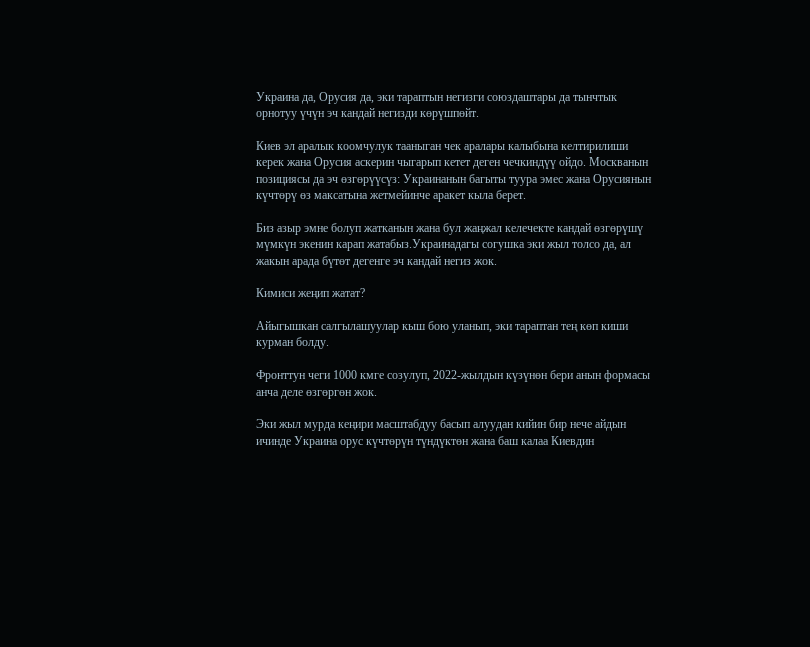Украина да, Орусия да, эки тараптын негизги союздаштары да тынчтык орнотуу үчүн эч кандай негизди көрүшпөйт.

Киев эл аралык коомчулук тааныган чек аралары калыбына келтирилиши керек жана Орусия аскерин чыгарып кетет деген чечкиндүү ойдо. Москванын позициясы да эч өзгөрүүсүз: Украинанын багыты туура эмес жана Орусиянын күчтөрү өз максатына жетмейинче аракет кыла берет.

Биз азыр эмне болуп жатканын жана бул жаңжал келечекте кандай өзгөрүшү мүмкүн экенин карап жатабыз.Украинадагы согушка эки жыл толсо да, ал жакын арада бүтөт дегенге эч кандай негиз жок.

Кимиси жеңип жатат?

Айыгышкан салгылашуулар кыш бою уланып, эки тараптан тең көп киши курман болду.

Фронттун чеги 1000 кмге созулуп, 2022-жылдын күзүнөн бери анын формасы анча деле өзгөргөн жок.

Эки жыл мурда кеңири масштабдуу басып алуудан кийин бир нече айдын ичинде Украина орус күчтөрүн түндүктөн жана баш калаа Киевдин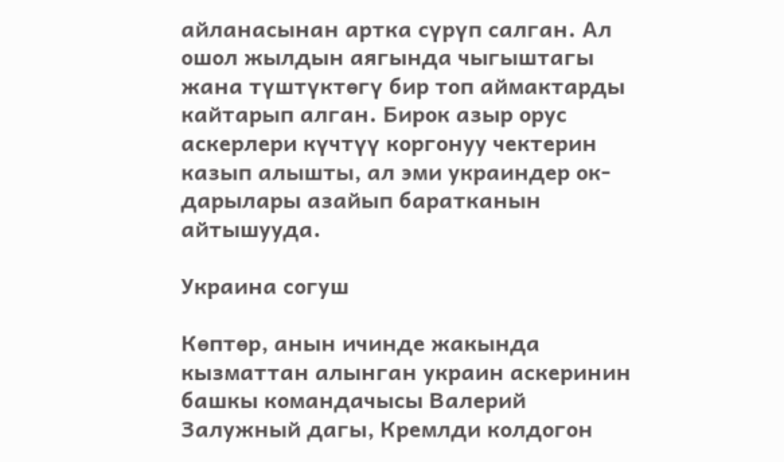айланасынан артка сүрүп салган. Ал ошол жылдын аягында чыгыштагы жана түштүктөгү бир топ аймактарды кайтарып алган. Бирок азыр орус аскерлери күчтүү коргонуу чектерин казып алышты, ал эми украиндер ок-дарылары азайып баратканын айтышууда.

Украина согуш

Көптөр, анын ичинде жакында кызматтан алынган украин аскеринин башкы командачысы Валерий Залужный дагы, Кремлди колдогон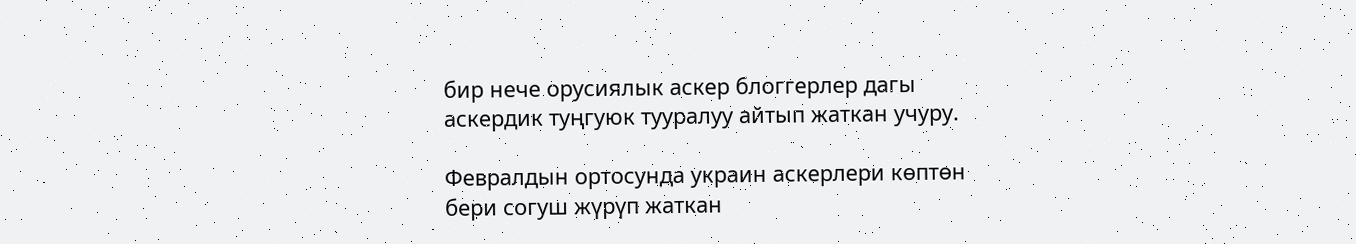бир нече орусиялык аскер блоггерлер дагы аскердик туңгуюк тууралуу айтып жаткан учуру.

Февралдын ортосунда украин аскерлери көптөн бери согуш жүрүп жаткан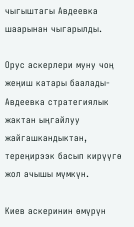чыгыштагы Авдеевка шаарынан чыгарылды.

Орус аскерлери муну чоң жеңиш катары баалады- Авдеевка стратегиялык жактан ыңгайлуу жайгашкандыктан, тереңирээк басып кирүүгө жол ачышы мүмкүн.

Киев аскеринин өмүрүн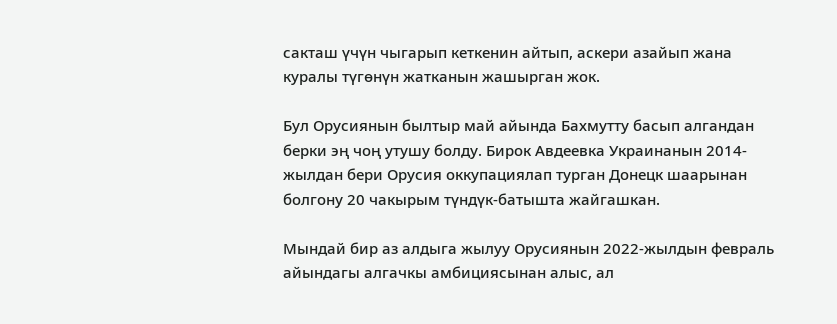сакташ үчүн чыгарып кеткенин айтып, аскери азайып жана куралы түгөнүн жатканын жашырган жок.

Бул Орусиянын былтыр май айында Бахмутту басып алгандан берки эң чоң утушу болду. Бирок Авдеевка Украинанын 2014-жылдан бери Орусия оккупациялап турган Донецк шаарынан болгону 20 чакырым түндүк-батышта жайгашкан.

Мындай бир аз алдыга жылуу Орусиянын 2022-жылдын февраль айындагы алгачкы амбициясынан алыс, ал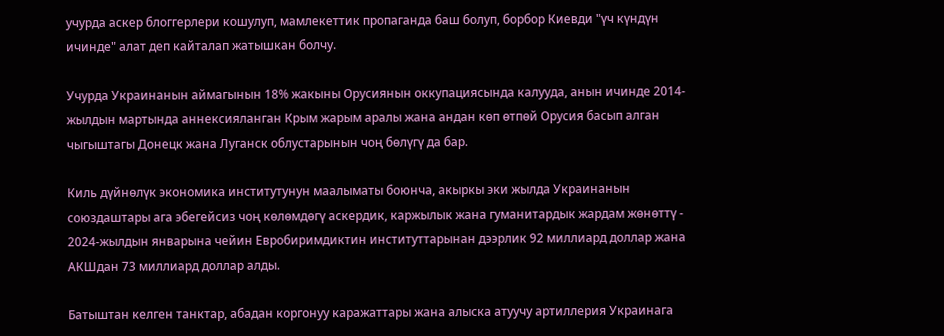учурда аскер блоггерлери кошулуп, мамлекеттик пропаганда баш болуп, борбор Киевди "үч күндүн ичинде" алат деп кайталап жатышкан болчу.

Учурда Украинанын аймагынын 18% жакыны Орусиянын оккупациясында калууда, анын ичинде 2014-жылдын мартында аннексияланган Крым жарым аралы жана андан көп өтпөй Орусия басып алган чыгыштагы Донецк жана Луганск облустарынын чоң бөлүгү да бар.

Киль дүйнөлүк экономика институтунун маалыматы боюнча, акыркы эки жылда Украинанын союздаштары ага эбегейсиз чоң көлөмдөгү аскердик, каржылык жана гуманитардык жардам жөнөттү - 2024-жылдын январына чейин Евробиримдиктин институттарынан дээрлик 92 миллиард доллар жана АКШдан 73 миллиард доллар алды.

Батыштан келген танктар, абадан коргонуу каражаттары жана алыска атуучу артиллерия Украинага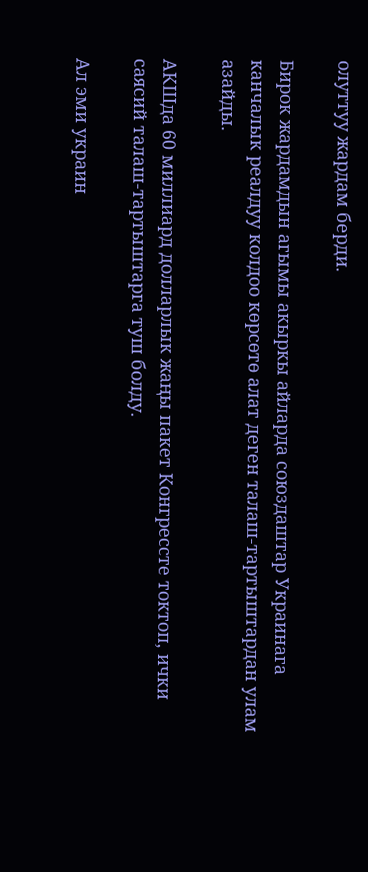олуттуу жардам берди.

Бирок жардамдын агымы акыркы айларда союздаштар Украинага канчалык реалдуу колдоо көрсөтө алат деген талаш-тартыштардан улам азайды.

АКШда 60 миллиард долларлык жаңы пакет Конгрессте токтоп, ички саясий талаш-тартыштарга туш болду.

Ал эми украин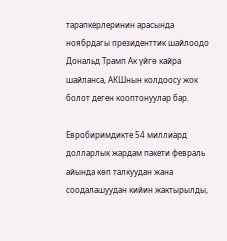тарапкерлеринин арасында ноябрдагы президенттик шайлоодо Дональд Трамп Ак үйгө кайра шайланса, АКШнын колдоосу жок болот деген кооптонуулар бар.

Евробиримдикте 54 миллиард долларлык жардам пакети февраль айында көп талкуудан жана соодалашуудан кийин жактырылды,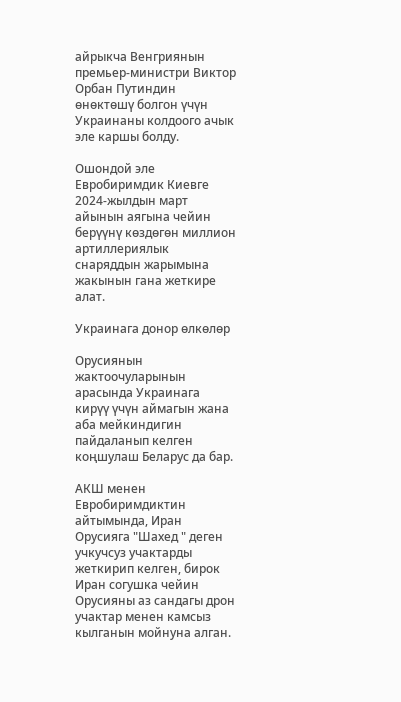айрыкча Венгриянын премьер-министри Виктор Орбан Путиндин өнөктөшү болгон үчүн Украинаны колдоого ачык эле каршы болду.

Ошондой эле Евробиримдик Киевге 2024-жылдын март айынын аягына чейин берүүнү көздөгөн миллион артиллериялык снаряддын жарымына жакынын гана жеткире алат.

Украинага донор өлкөлөр

Орусиянын жактоочуларынын арасында Украинага кирүү үчүн аймагын жана аба мейкиндигин пайдаланып келген коңшулаш Беларус да бар.

АКШ менен Евробиримдиктин айтымында, Иран Орусияга "Шахед " деген учкучсуз учактарды жеткирип келген, бирок Иран согушка чейин Орусияны аз сандагы дрон учактар менен камсыз кылганын мойнуна алган.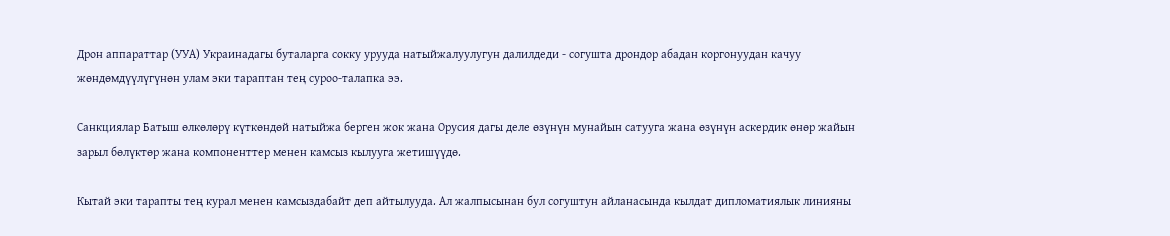Дрон аппараттар (УУА) Украинадагы буталарга сокку урууда натыйжалуулугун далилдеди - согушта дрондор абадан коргонуудан качуу жөндөмдүүлүгүнөн улам эки тараптан тең суроо-талапка ээ.

Санкциялар Батыш өлкөлөрү күткөндөй натыйжа берген жок жана Орусия дагы деле өзүнүн мунайын сатууга жана өзүнүн аскердик өнөр жайын зарыл бөлүктөр жана компоненттер менен камсыз кылууга жетишүүдө.

Кытай эки тарапты тең курал менен камсыздабайт деп айтылууда. Ал жалпысынан бул согуштун айланасында кылдат дипломатиялык линияны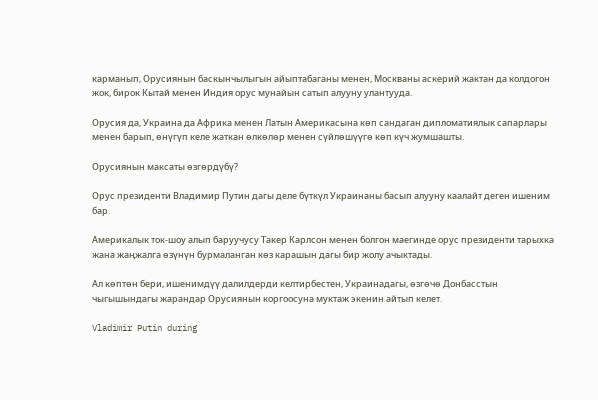карманып, Орусиянын баскынчылыгын айыптабаганы менен, Москваны аскерий жактан да колдогон жок, бирок Кытай менен Индия орус мунайын сатып алууну улантууда.

Орусия да, Украина да Африка менен Латын Америкасына көп сандаган дипломатиялык сапарлары менен барып, өнүгүп келе жаткан өлкөлөр менен сүйлөшүүгө көп күч жумшашты.

Орусиянын максаты өзгөрдүбү?

Орус президенти Владимир Путин дагы деле бүткүл Украинаны басып алууну каалайт деген ишеним бар.

Америкалык ток-шоу алып баруучусу Такер Карлсон менен болгон маегинде орус президенти тарыхка жана жаңжалга өзүнүн бурмаланган көз карашын дагы бир жолу ачыктады.

Ал көптөн бери, ишенимдүү далилдерди келтирбестен, Украинадагы, өзгөчө Донбасстын чыгышындагы жарандар Орусиянын коргоосуна муктаж экенин айтып келет.

Vladimir Putin during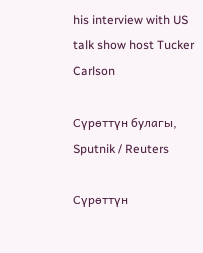his interview with US talk show host Tucker Carlson

Сүрөттүн булагы, Sputnik / Reuters

Сүрөттүн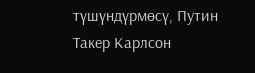түшүндүрмөсү, Путин Такер Карлсон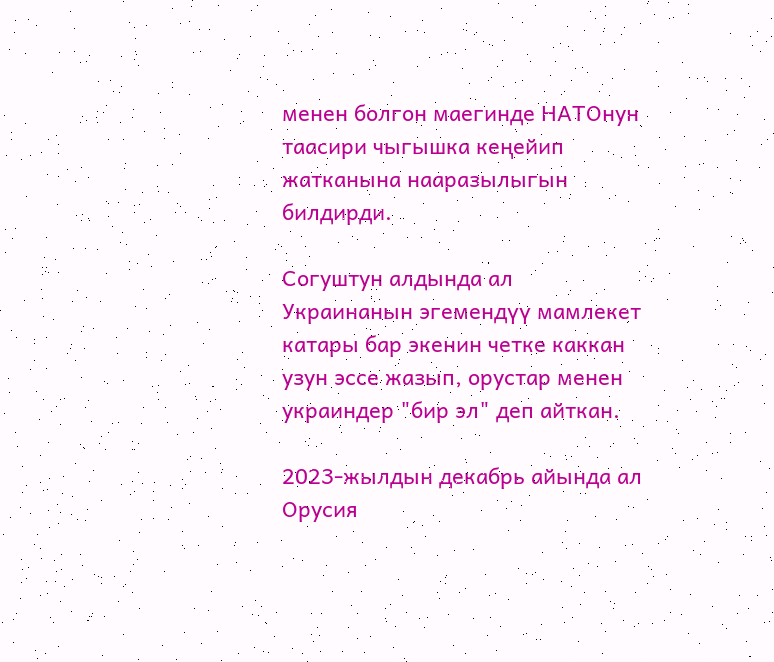менен болгон маегинде НАТОнун таасири чыгышка кеңейип жатканына нааразылыгын билдирди.

Согуштун алдында ал Украинанын эгемендүү мамлекет катары бар экенин четке каккан узун эссе жазып, орустар менен украиндер "бир эл" деп айткан.

2023-жылдын декабрь айында ал Орусия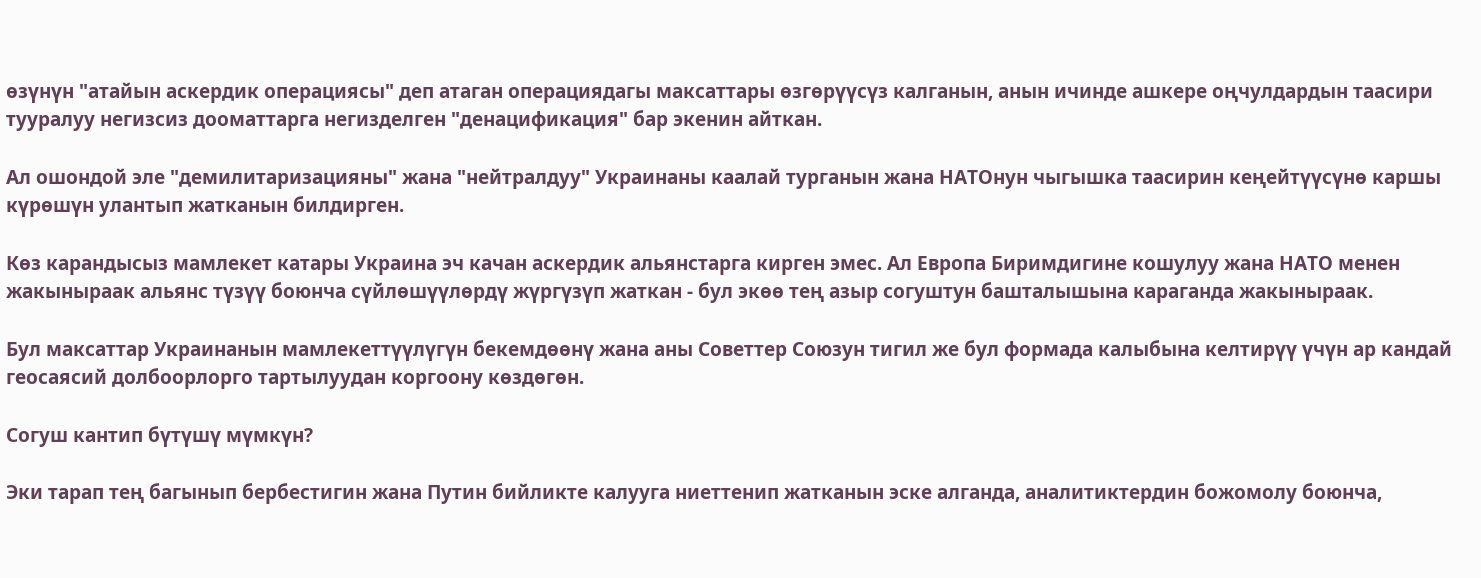өзүнүн "атайын аскердик операциясы" деп атаган операциядагы максаттары өзгөрүүсүз калганын, анын ичинде ашкере оңчулдардын таасири тууралуу негизсиз дооматтарга негизделген "денацификация" бар экенин айткан.

Ал ошондой эле "демилитаризацияны" жана "нейтралдуу" Украинаны каалай турганын жана НАТОнун чыгышка таасирин кеңейтүүсүнө каршы күрөшүн улантып жатканын билдирген.

Көз карандысыз мамлекет катары Украина эч качан аскердик альянстарга кирген эмес. Ал Европа Биримдигине кошулуу жана НАТО менен жакыныраак альянс түзүү боюнча сүйлөшүүлөрдү жүргүзүп жаткан - бул экөө тең азыр согуштун башталышына караганда жакыныраак.

Бул максаттар Украинанын мамлекеттүүлүгүн бекемдөөнү жана аны Советтер Союзун тигил же бул формада калыбына келтирүү үчүн ар кандай геосаясий долбоорлорго тартылуудан коргоону көздөгөн.

Согуш кантип бүтүшү мүмкүн?

Эки тарап тең багынып бербестигин жана Путин бийликте калууга ниеттенип жатканын эске алганда, аналитиктердин божомолу боюнча,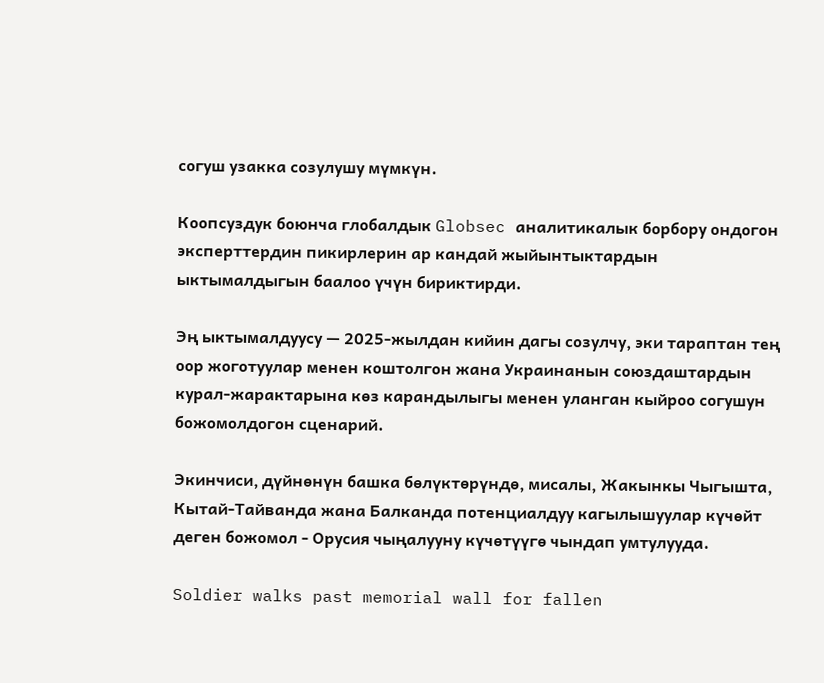согуш узакка созулушу мүмкүн.

Коопсуздук боюнча глобалдык Globsec аналитикалык борбору ондогон эксперттердин пикирлерин ар кандай жыйынтыктардын ыктымалдыгын баалоо үчүн бириктирди.

Эң ыктымалдуусу — 2025-жылдан кийин дагы созулчу, эки тараптан тең оор жоготуулар менен коштолгон жана Украинанын союздаштардын курал-жарактарына көз карандылыгы менен уланган кыйроо согушун божомолдогон сценарий.

Экинчиси, дүйнөнүн башка бөлүктөрүндө, мисалы, Жакынкы Чыгышта, Кытай-Тайванда жана Балканда потенциалдуу кагылышуулар күчөйт деген божомол - Орусия чыңалууну күчөтүүгө чындап умтулууда.

Soldier walks past memorial wall for fallen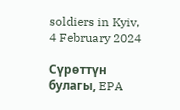soldiers in Kyiv, 4 February 2024

Сүрөттүн булагы, EPA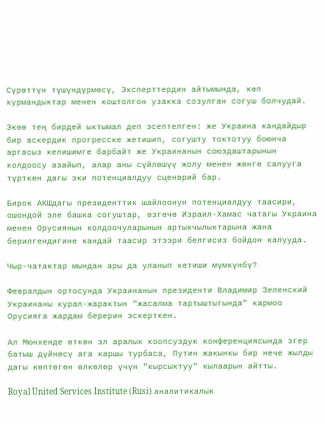Сүрөттүн түшүндүрмөсү, Эксперттердин айтымында, көп курмандыктар менен коштолгон узакка созулган согуш болчудай.

Экөө тең бирдей ыктымал деп эсептелген: же Украина кандайдыр бир аскердик прогресске жетишип, согушту токтотуу боюнча аргасыз келишимге барбайт же Украинанын союздаштарынын колдоосу азайып, алар аны сүйлөшүү жолу менен жөнгө салууга түрткөн дагы эки потенциалдуу сценарий бар.

Бирок АКШдагы президенттик шайлоонун потенциалдуу таасири, ошондой эле башка согуштар, өзгөчө Израил-Хамас чатагы Украина менен Орусиянын колдоочуларынын артыкчылыктарына жана берилгендигине кандай таасир этээри белгисиз бойдон калууда.

Чыр-чатактар мындан ары да уланып кетиши мүмкүнбү?

Февралдын ортосунда Украинанын президенти Владимир Зеленский Украинаны курал-жарактын "жасалма тартыштыгында" кармоо Орусияга жардам берерин эскерткен.

Ал Мюнхенде өткөн эл аралык коопсуздук конференциясында эгер батыш дүйнөсү ага каршы турбаса, Путин жакынкы бир нече жылды дагы көптөгөн өлкөлөр үчүн "кырсыктуу" кылаарын айтты.

Royal United Services Institute (Rusi) аналитикалык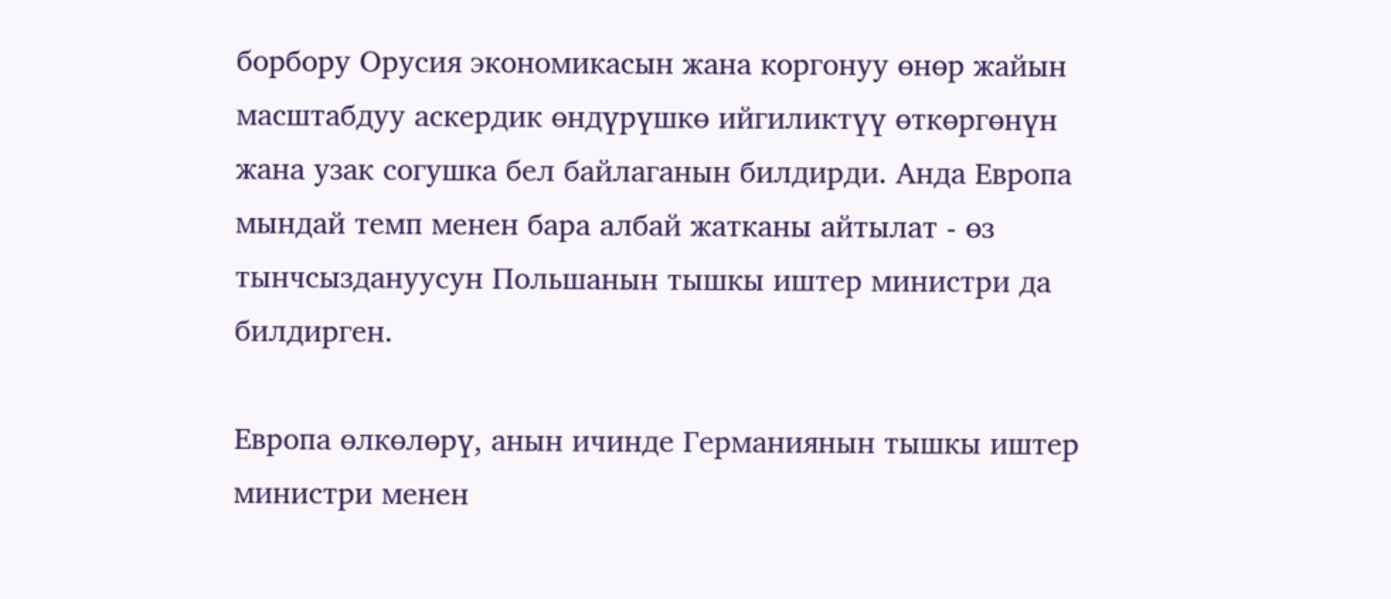борбору Орусия экономикасын жана коргонуу өнөр жайын масштабдуу аскердик өндүрүшкө ийгиликтүү өткөргөнүн жана узак согушка бел байлаганын билдирди. Анда Европа мындай темп менен бара албай жатканы айтылат - өз тынчсыздануусун Польшанын тышкы иштер министри да билдирген.

Европа өлкөлөрү, анын ичинде Германиянын тышкы иштер министри менен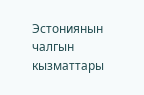Эстониянын чалгын кызматтары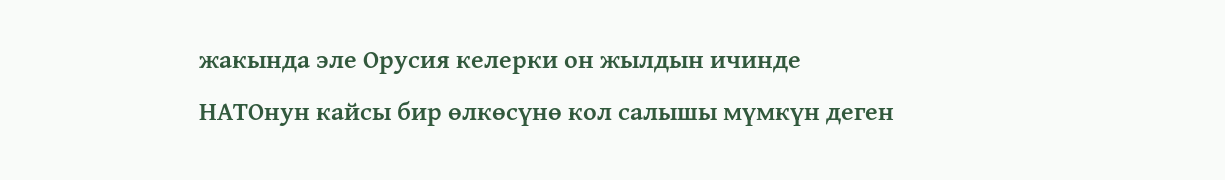жакында эле Орусия келерки он жылдын ичинде НАТОнун кайсы бир өлкөсүнө кол салышы мүмкүн деген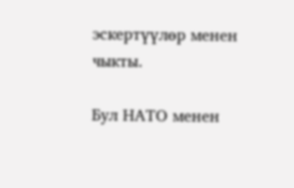эскертүүлөр менен чыкты.

Бул НАТО менен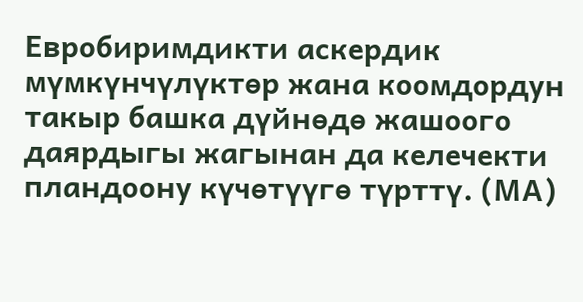Евробиримдикти аскердик мүмкүнчүлүктөр жана коомдордун такыр башка дүйнөдө жашоого даярдыгы жагынан да келечекти пландоону күчөтүүгө түрттү. (МА)